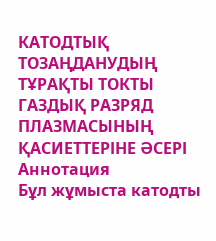КАТОДТЫҚ ТОЗАҢДАНУДЫҢ ТҰРАҚТЫ ТОКТЫ ГАЗДЫҚ РАЗРЯД ПЛАЗМАСЫНЫҢ ҚАСИЕТТЕРІНЕ ӘСЕРІ
Аннотация
Бұл жұмыста катодты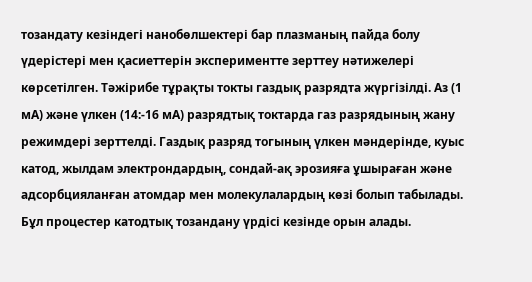тозандату кезіндегі нанобөлшектері бар плазманың пайда болу үдерістері мен қасиеттерін экспериментте зерттеу нәтижелері көрсетілген. Тәжірибе тұрақты токты газдық разрядта жүргізілді. Аз (1 мА) және үлкен (14:-16 мА) разрядтық токтарда газ разрядының жану режимдері зерттелді. Газдық разряд тогының үлкен мәндерінде, куыс катод, жылдам электрондардың, сондай-ақ эрозияға ұшыраған және адсорбцияланған атомдар мен молекулалардың көзі болып табылады. Бұл процестер катодтық тозандану үрдісі кезінде орын алады.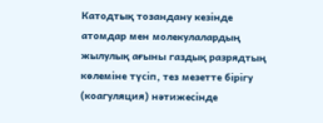Катодтық тозандану кезінде атомдар мен молекулалардың жылулық ағыны газдық разрядтың көлеміне түсіп, тез мезетте бірігу (коагуляция) нәтижесінде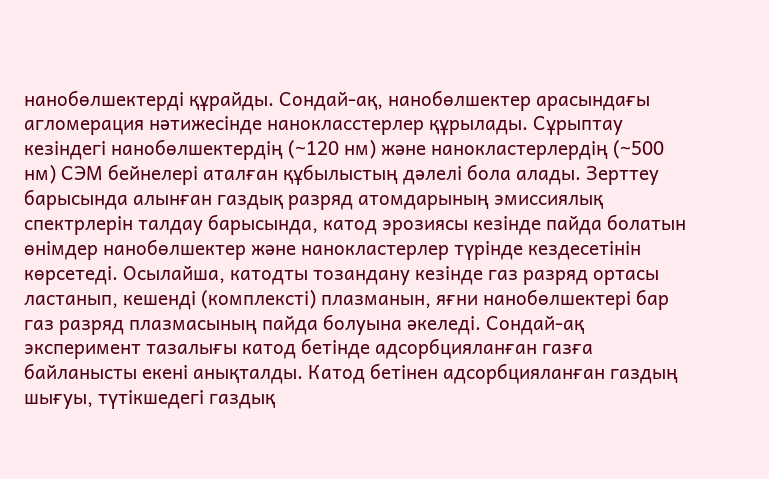нанобөлшектерді құрайды. Сондай-ақ, нанобөлшектер арасындағы агломерация нәтижесінде нанокласстерлер құрылады. Сұрыптау кезіндегі нанобөлшектердің (~120 нм) және нанокластерлердің (~500 нм) СЭМ бейнелері аталған құбылыстың дәлелі бола алады. Зерттеу барысында алынған газдық разряд атомдарының эмиссиялық спектрлерін талдау барысында, катод эрозиясы кезінде пайда болатын өнімдер нанобөлшектер және нанокластерлер түрінде кездесетінін көрсетеді. Осылайша, катодты тозандану кезінде газ разряд ортасы ластанып, кешенді (комплексті) плазманын, яғни нанобөлшектері бар газ разряд плазмасының пайда болуына әкеледі. Сондай-ақ эксперимент тазалығы катод бетінде адсорбцияланған газға байланысты екені анықталды. Катод бетінен адсорбцияланған газдың шығуы, түтікшедегі газдық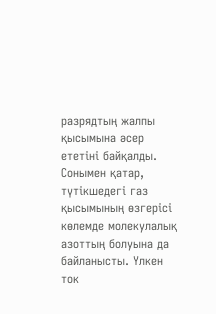разрядтың жалпы қысымына әсер ететіні байқалды. Сонымен қатар, түтікшедегі газ қысымының өзгерісі көлемде молекулалық азоттың болуына да байланысты. Үлкен ток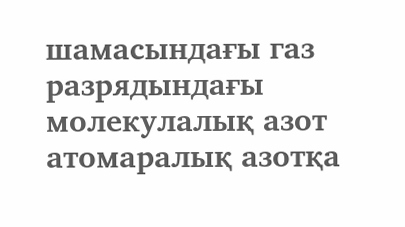шамасындағы газ разрядындағы молекулалық азот атомаралық азотқа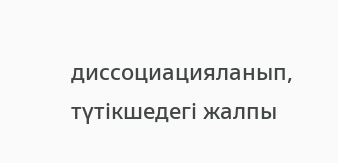диссоциацияланып, түтікшедегі жалпы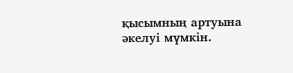қысымның артуына әкелуі мүмкін.